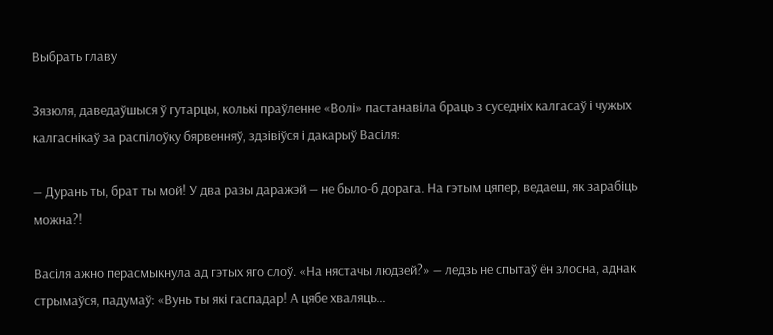Выбрать главу

Зязюля, даведаўшыся ў гутарцы, колькі праўленне «Волі» пастанавіла браць з суседніх калгасаў і чужых калгаснікаў за распілоўку бярвенняў, здзівіўся і дакарыў Васіля:

— Дурань ты, брат ты мой! У два разы даражэй — не было-б дорага. На гэтым цяпер, ведаеш, як зарабіць можна?!

Васіля ажно перасмыкнула ад гэтых яго слоў. «На нястачы людзей?» — ледзь не спытаў ён злосна, аднак стрымаўся, падумаў: «Вунь ты які гаспадар! А цябе хваляць...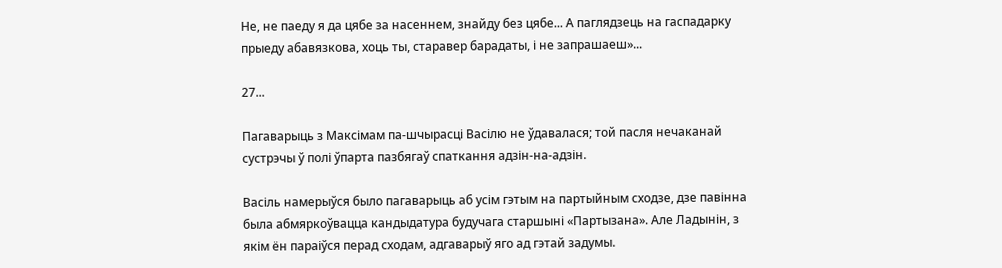Не, не паеду я да цябе за насеннем, знайду без цябе... А паглядзець на гаспадарку прыеду абавязкова, хоць ты, старавер барадаты, і не запрашаеш»...

27...

Пагаварыць з Максімам па-шчырасці Васілю не ўдавалася; той пасля нечаканай сустрэчы ў полі ўпарта пазбягаў спаткання адзін-на-адзін.

Васіль намерыўся было пагаварыць аб усім гэтым на партыйным сходзе, дзе павінна была абмяркоўвацца кандыдатура будучага старшыні «Партызана». Але Ладынін, з якім ён параіўся перад сходам, адгаварыў яго ад гэтай задумы.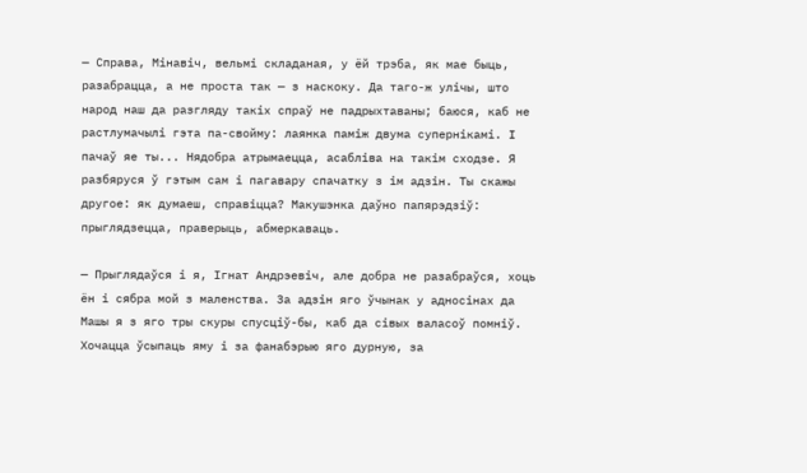— Справа, Мінавіч, вельмі складаная, у ёй трэба, як мае быць, разабрацца, а не проста так — з наскоку. Да таго-ж улічы, што народ наш да разгляду такіх спраў не падрыхтаваны; баюся, каб не растлумачылі гэта па-свойму: лаянка паміж двума супернікамі. І пачаў яе ты... Нядобра атрымаецца, асабліва на такім сходзе. Я разбяруся ў гэтым сам і пагавару спачатку з ім адзін. Ты скажы другое: як думаеш, справіцца? Макушэнка даўно папярэдзіў: прыглядзецца, праверыць, абмеркаваць.

— Прыглядаўся і я, Ігнат Андрэевіч, але добра не разабраўся, хоць ён і сябра мой з маленства. За адзін яго ўчынак у адносінах да Машы я з яго тры скуры спусціў-бы, каб да сівых валасоў помніў. Хочацца ўсыпаць яму і за фанабэрыю яго дурную, за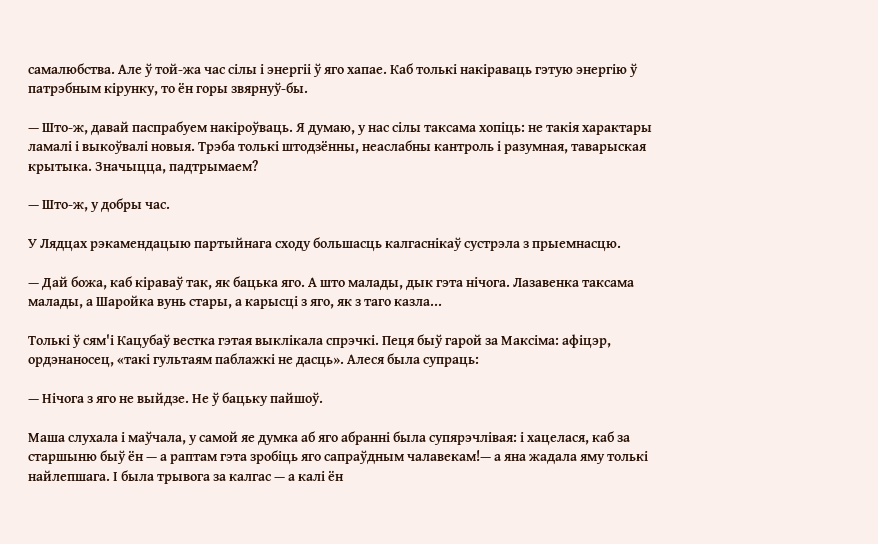самалюбства. Але ў той-жа час сілы і энергіі ў яго хапае. Каб толькі накіраваць гэтую энергію ў патрэбным кірунку, то ён горы звярнуў-бы.

— Што-ж, давай паспрабуем накіроўваць. Я думаю, у нас сілы таксама хопіць: не такія характары ламалі і выкоўвалі новыя. Трэба толькі штодзённы, неаслабны кантроль і разумная, таварыская крытыка. Значыцца, падтрымаем?

— Што-ж, у добры час.

У Лядцах рэкамендацыю партыйнага сходу большасць калгаснікаў сустрэла з прыемнасцю.

— Дай божа, каб кіраваў так, як бацька яго. А што малады, дык гэта нічога. Лазавенка таксама малады, а Шаройка вунь стары, а карысці з яго, як з таго казла...

Толькі ў сям'і Кацубаў вестка гэтая выклікала спрэчкі. Пеця быў гарой за Максіма: афіцэр, ордэнаносец, «такі гультаям паблажкі не дасць». Алеся была супраць:

— Нічога з яго не выйдзе. Не ў бацьку пайшоў.

Маша слухала і маўчала, у самой яе думка аб яго абранні была супярэчлівая: і хацелася, каб за старшыню быў ён — а раптам гэта зробіць яго сапраўдным чалавекам!— а яна жадала яму толькі найлепшага. І была трывога за калгас — а калі ён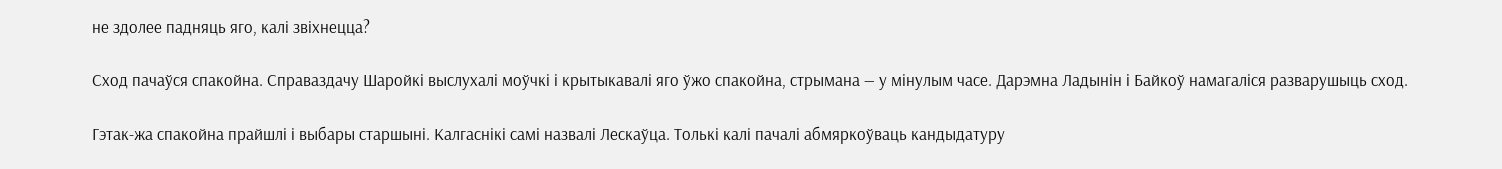не здолее падняць яго, калі звіхнецца?

Сход пачаўся спакойна. Справаздачу Шаройкі выслухалі моўчкі і крытыкавалі яго ўжо спакойна, стрымана — у мінулым часе. Дарэмна Ладынін і Байкоў намагаліся разварушыць сход.

Гэтак-жа спакойна прайшлі і выбары старшыні. Калгаснікі самі назвалі Лескаўца. Толькі калі пачалі абмяркоўваць кандыдатуру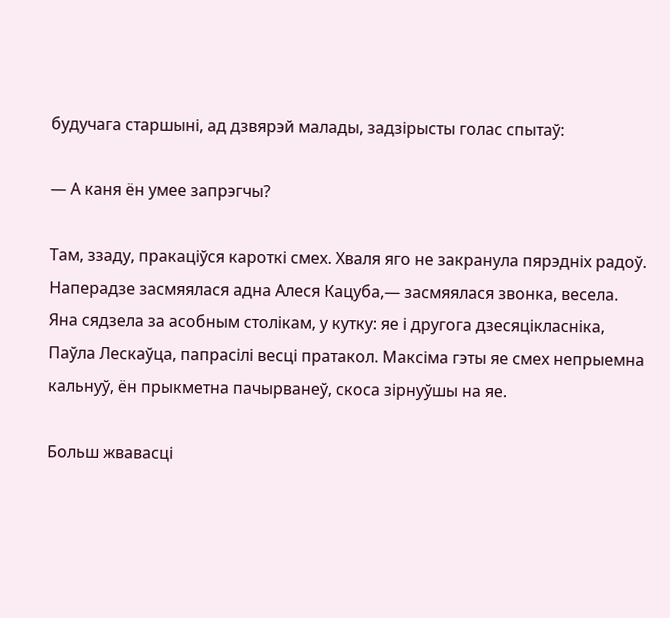будучага старшыні, ад дзвярэй малады, задзірысты голас спытаў:

— А каня ён умее запрэгчы?

Там, ззаду, пракаціўся кароткі смех. Хваля яго не закранула пярэдніх радоў. Наперадзе засмяялася адна Алеся Кацуба,— засмяялася звонка, весела. Яна сядзела за асобным столікам, у кутку: яе і другога дзесяцікласніка, Паўла Лескаўца, папрасілі весці пратакол. Максіма гэты яе смех непрыемна кальнуў, ён прыкметна пачырванеў, скоса зірнуўшы на яе.

Больш жвавасці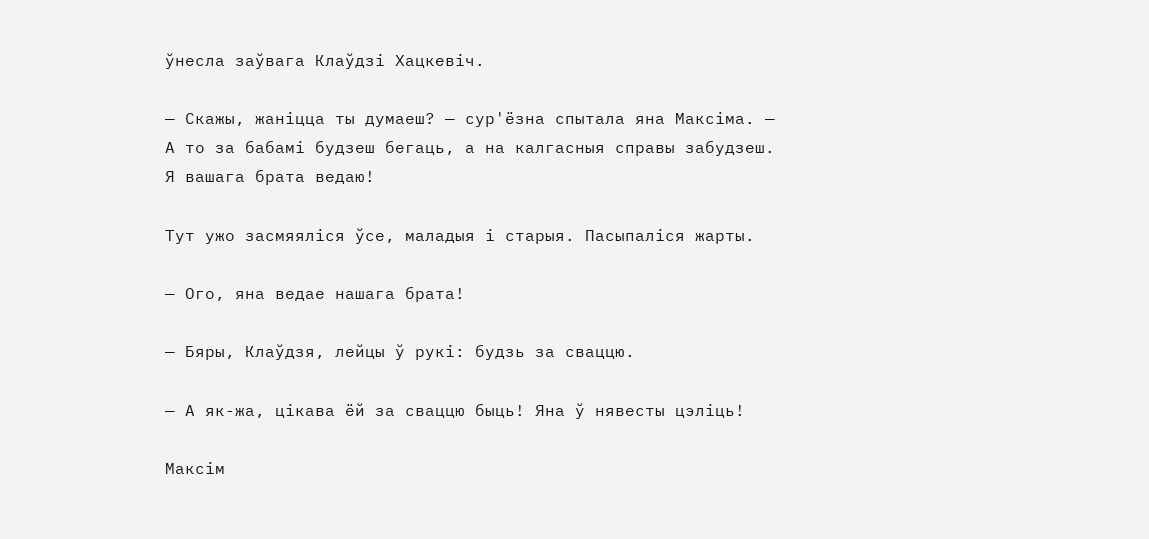ўнесла заўвага Клаўдзі Хацкевіч.

— Скажы, жаніцца ты думаеш? — сур'ёзна спытала яна Максіма. — А то за бабамі будзеш бегаць, а на калгасныя справы забудзеш. Я вашага брата ведаю!

Тут ужо засмяяліся ўсе, маладыя і старыя. Пасыпаліся жарты.

— Ого, яна ведае нашага брата!

— Бяры, Клаўдзя, лейцы ў рукі: будзь за сваццю.

— А як-жа, цікава ёй за сваццю быць! Яна ў нявесты цэліць!

Максім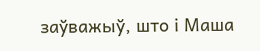заўважыў, што і Маша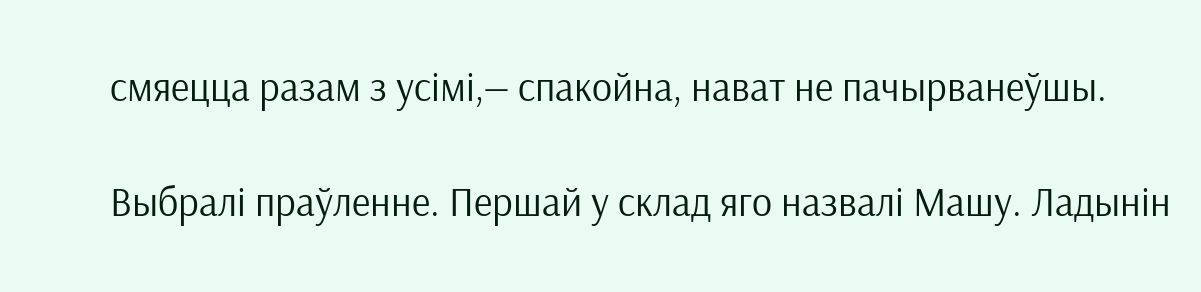смяецца разам з усімі,— спакойна, нават не пачырванеўшы.

Выбралі праўленне. Першай у склад яго назвалі Машу. Ладынін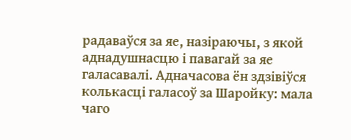радаваўся за яе, назіраючы, з якой аднадушнасцю і павагай за яе галасавалі. Адначасова ён здзівіўся колькасці галасоў за Шаройку: мала чаго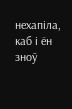нехапіла, каб і ён зноў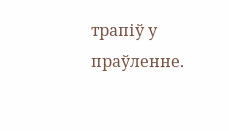трапіў у праўленне.